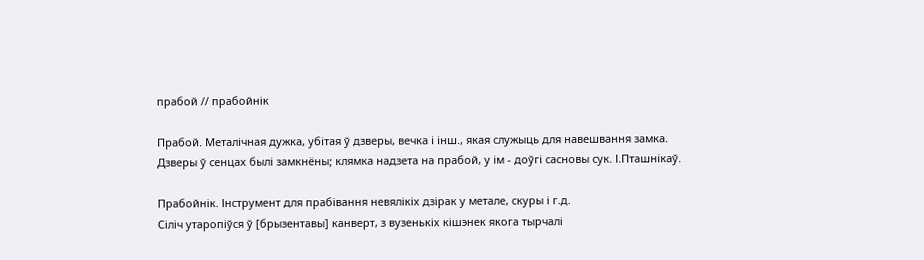прабой // прабойнік

Прабой. Металічная дужка, убітая ў дзверы, вечка і інш., якая служыць для навешвання замка.
Дзверы ў сенцах былі замкнёны; клямка надзета на прабой, у ім - доўгі сасновы сук. І.Пташнікаў.

Прабойнік. Інструмент для прабівання невялікіх дзірак у метале, скуры і г.д.
Сіліч утаропіўся ў [брызентавы] канверт, з вузенькіх кішэнек якога тырчалі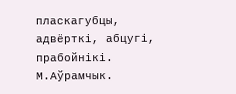пласкагубцы, адвёрткі, абцугі, прабойнікі. М.Аўрамчык.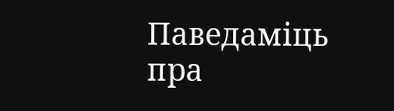Паведаміць пра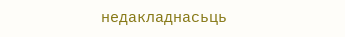недакладнасьць